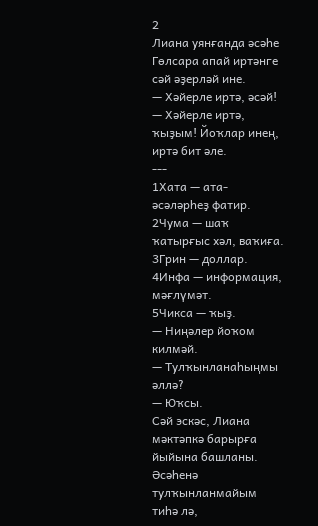2
Лиана уянғанда әсәһе Гөлсара апай иртәнге сәй әҙерләй ине.
— Хәйерле иртә, әсәй!
— Хәйерле иртә, ҡыҙым! Йоҡлар инең, иртә бит әле.
---
1Хата — ата-әсәләрһеҙ фатир.
2Чума — шаҡ ҡатырғыс хәл, ваҡиға.
3Грин — доллар.
4Инфа — информация, мәғлүмәт.
5Чикса — ҡыҙ.
— Ниңәлер йоҡом килмәй.
— Тулҡынланаһыңмы әллә?
— Юҡсы.
Сәй эскәс, Лиана мәктәпкә барырға йыйына башланы. Әсәһенә тулҡынланмайым тиһә лә,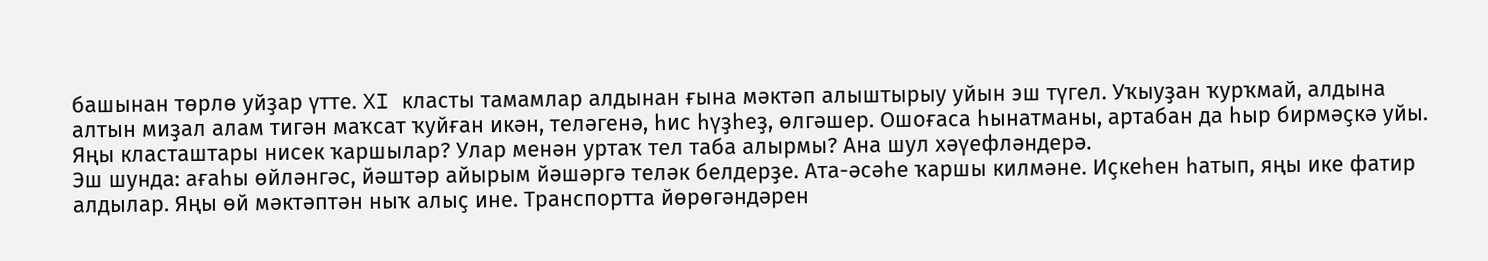башынан төрлө уйҙар үтте. XI класты тамамлар алдынан ғына мәктәп алыштырыу уйын эш түгел. Уҡыуҙан ҡурҡмай, алдына алтын миҙал алам тигән маҡсат ҡуйған икән, теләгенә, һис һүҙһеҙ, өлгәшер. Ошоғаса һынатманы, артабан да һыр бирмәҫкә уйы. Яңы класташтары нисек ҡаршылар? Улар менән уртаҡ тел таба алырмы? Ана шул хәүефләндерә.
Эш шунда: ағаһы өйләнгәс, йәштәр айырым йәшәргә теләк белдерҙе. Ата-әсәһе ҡаршы килмәне. Иҫкеһен һатып, яңы ике фатир алдылар. Яңы өй мәктәптән ныҡ алыҫ ине. Транспортта йөрөгәндәрен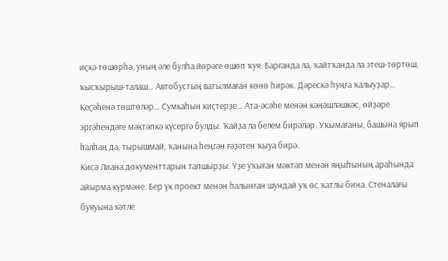иҫкә төшөрһә, уның әле булһа йөрәге өшөп ҡуя. Барғанда ла, ҡайтҡанда ла этеш-төртөш, ҡысҡырыш-талаш… Автобустың ватылмаған көнө һирәк. Дәрескә һуңға ҡалыуҙар… Кеҫәһенә төштөләр… Сумкаһын киҫтерҙе… Ата-әсәһе менән кәңәшләшкәс, өйҙәре эргәһендәге мәктәпкә күсергә булды. Ҡайҙа ла белем бирәләр. Уҡымағаны, башына ярып һалһаң да, тырышмай, ҡанына һеңгән ғәҙәтен ҡыуа бирә.
Кисә Лиана документтарын тапшырҙы. Үҙе уҡыған мәктәп менән яңыһының араһында айырма күрмәне. Бер үк проект менән һалынған шундай уҡ өс ҡатлы бина. Стеналағы буяуына хәтле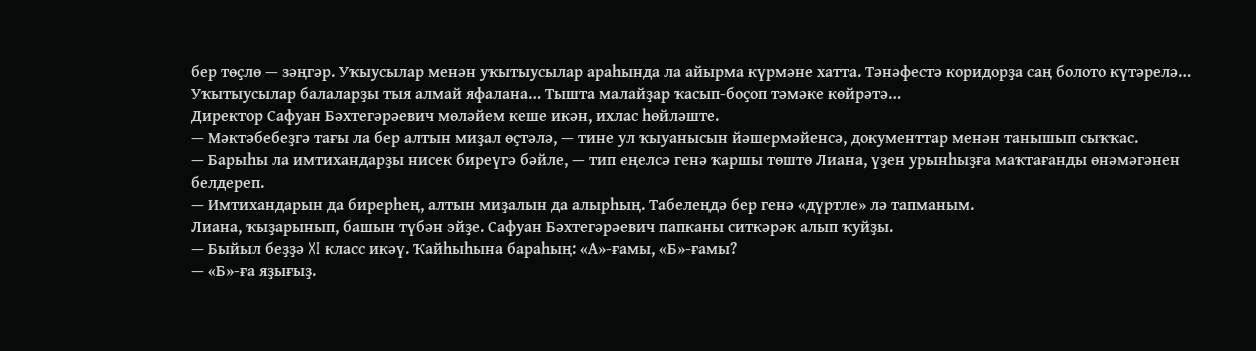бер төҫлө — зәңгәр. Уҡыусылар менән уҡытыусылар араһында ла айырма күрмәне хатта. Тәнәфестә коридорҙа саң болото күтәрелә… Уҡытыусылар балаларҙы тыя алмай яфалана… Тышта малайҙар ҡасып-боҫоп тәмәке көйрәтә…
Директор Сафуан Бәхтегәрәевич мөләйем кеше икән, ихлас һөйләште.
— Мәктәбебеҙгә тағы ла бер алтын миҙал өҫтәлә, — тине ул ҡыуанысын йәшермәйенсә, документтар менән танышып сыҡҡас.
— Барыһы ла имтихандарҙы нисек биреүгә бәйле, — тип еңелсә генә ҡаршы төштө Лиана, үҙен урынһыҙға маҡтағанды өнәмәгәнен белдереп.
— Имтихандарын да бирерһең, алтын миҙалын да алырһың. Табелеңдә бер генә «дүртле» лә тапманым.
Лиана, ҡыҙарынып, башын түбән эйҙе. Сафуан Бәхтегәрәевич папканы ситкәрәк алып ҡуйҙы.
— Быйыл беҙҙә XI класс икәү. Ҡайһыһына бараһың: «А»-ғамы, «Б»-ғамы?
— «Б»-ға яҙығыҙ.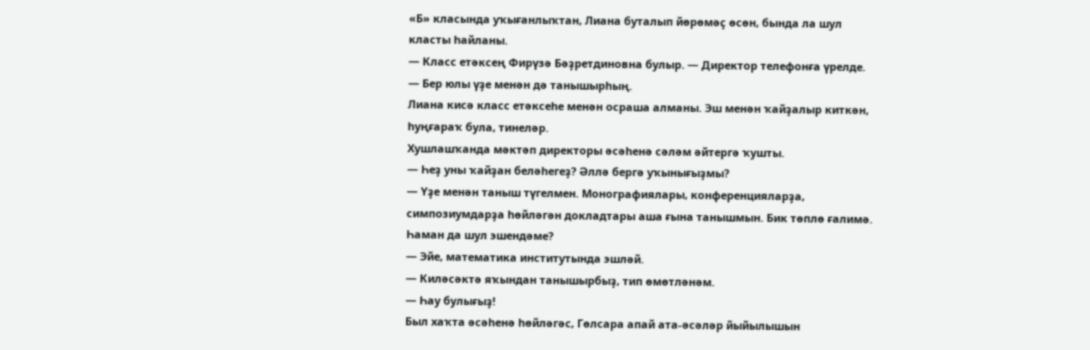«Б» класында уҡығанлыҡтан, Лиана буталып йөрөмәҫ өсөн, бында ла шул класты һайланы.
— Класс етәксең Фирүзә Бәҙретдиновна булыр. — Директор телефонға үрелде. — Бер юлы үҙе менән дә танышырһың.
Лиана кисә класс етәксеһе менән осраша алманы. Эш менән ҡайҙалыр киткән, һуңғараҡ була, тинеләр.
Хушлашҡанда мәктәп директоры әсәһенә сәләм әйтергә ҡушты.
— Һеҙ уны ҡайҙан беләһегеҙ? Әллә бергә уҡынығыҙмы?
— Үҙе менән таныш түгелмен. Монографиялары, конференцияларҙа, симпозиумдарҙа һөйләгән докладтары аша ғына танышмын. Бик төплө ғалимә. Һаман да шул эшендәме?
— Эйе, математика институтында эшләй.
— Киләсәктә яҡындан танышырбыҙ, тип өмөтләнәм.
— Һау булығыҙ!
Был хаҡта әсәһенә һөйләгәс, Гөлсара апай ата-әсәләр йыйылышын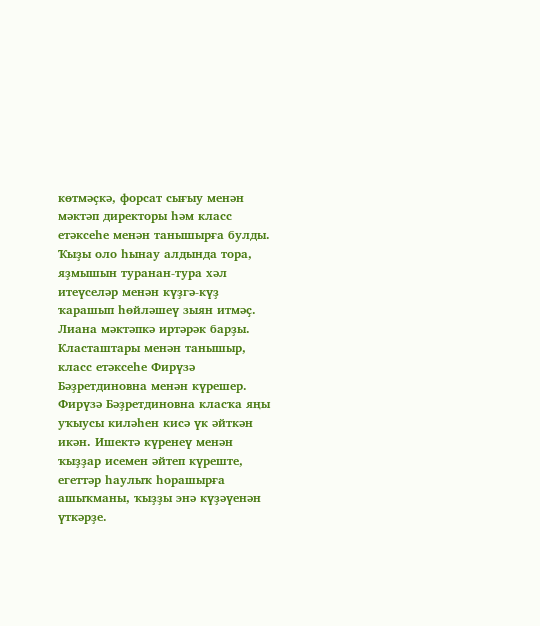көтмәҫкә, форсат сығыу менән мәктәп директоры һәм класс етәксеһе менән танышырға булды. Ҡыҙы оло һынау алдында тора, яҙмышын туранан-тура хәл итеүселәр менән күҙгә-күҙ ҡарашып һөйләшеү зыян итмәҫ.
Лиана мәктәпкә иртәрәк барҙы. Класташтары менән танышыр, класс етәксеһе Фирүзә Бәҙретдиновна менән күрешер.
Фирүзә Бәҙретдиновна класҡа яңы уҡыусы киләһен кисә үк әйткән икән. Ишектә күренеү менән ҡыҙҙар исемен әйтеп күреште, егеттәр һаулыҡ һорашырға ашыҡманы, ҡыҙҙы энә күҙәүенән үткәрҙе.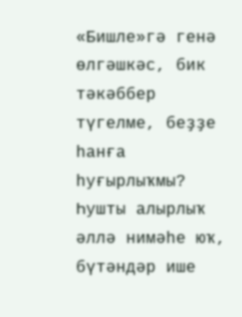«Бишле»гә генә өлгәшкәс, бик тәкәббер түгелме, беҙҙе һанға һуғырлыҡмы? Һушты алырлыҡ әллә нимәһе юҡ, бүтәндәр ише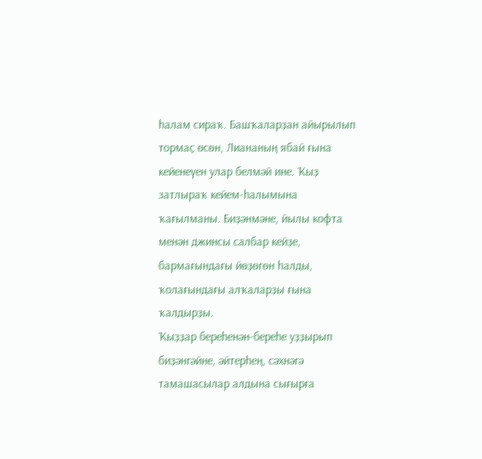һалам сираҡ. Башҡаларҙан айырылып тормаҫ өсөн, Лиананың ябай ғына кейенеүен улар белмәй ине. Ҡыҙ затлыраҡ кейем-һалымына ҡағылманы. Биҙәнмәне, йылы кофта менән джинсы салбар кейҙе, бармағындағы йөҙөгөн һалды, ҡолағындағы алҡаларҙы ғына ҡалдырҙы.
Ҡыҙҙар береһенән-береһе уҙҙырып биҙәнгәйне, әйтерһең, сәхнәгә тамашасылар алдына сығырға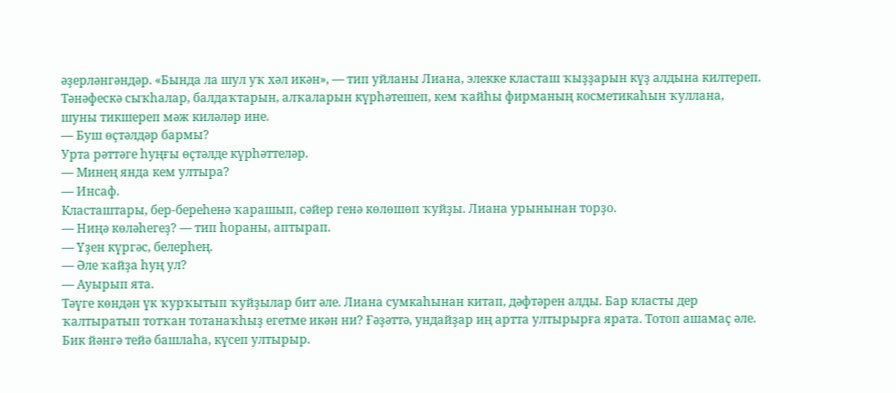әҙерләнгәндәр. «Бында ла шул уҡ хәл икән», — тип уйланы Лиана, элекке класташ ҡыҙҙарын күҙ алдына килтереп. Тәнәфескә сыҡһалар, балдаҡтарын, алҡаларын күрһәтешеп, кем ҡайһы фирманың косметикаһын ҡуллана, шуны тикшереп мәж киләләр ине.
— Буш өҫтәлдәр бармы?
Урта рәттәге һуңғы өҫтәлде күрһәттеләр.
— Минең янда кем ултыра?
— Инсаф.
Класташтары, бер-береһенә ҡарашып, сәйер генә көлөшөп ҡуйҙы. Лиана урынынан торҙо.
— Ниңә көләһегеҙ? — тип һораны, аптырап.
— Үҙен күргәс, белерһең.
— Әле ҡайҙа һуң ул?
— Ауырып ята.
Тәүге көндән үк ҡурҡытып ҡуйҙылар бит әле. Лиана сумкаһынан китап, дәфтәрен алды. Бар класты дер ҡалтыратып тотҡан тотанаҡһыҙ егетме икән ни? Ғәҙәттә, ундайҙар иң артта ултырырға ярата. Тотоп ашамаҫ әле. Бик йәнгә тейә башлаһа, күсеп ултырыр.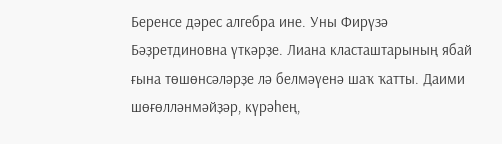Беренсе дәрес алгебра ине. Уны Фирүзә Бәҙретдиновна үткәрҙе. Лиана класташтарының ябай ғына төшөнсәләрҙе лә белмәүенә шаҡ ҡатты. Даими шөғөлләнмәйҙәр, күрәһең,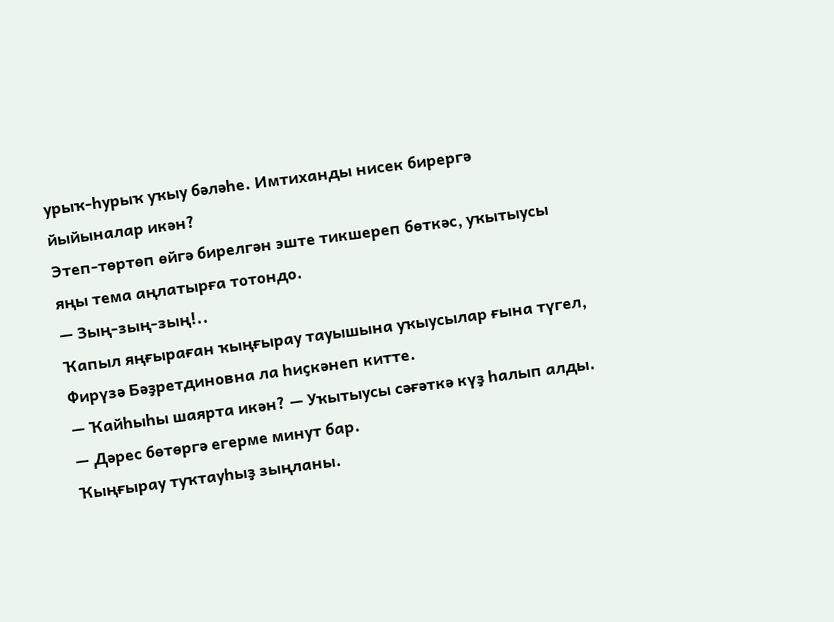урыҡ-һурыҡ уҡыу бәләһе. Имтиханды нисек бирергә йыйыналар икән?
Этеп-төртөп өйгә бирелгән эште тикшереп бөткәс, уҡытыусы яңы тема аңлатырға тотондо.
— Зың-зың-зың!..
Ҡапыл яңғыраған ҡыңғырау тауышына уҡыусылар ғына түгел, Фирүзә Бәҙретдиновна ла һиҫкәнеп китте.
— Ҡайһыһы шаярта икән? — Уҡытыусы сәғәткә күҙ һалып алды. — Дәрес бөтөргә егерме минут бар.
Ҡыңғырау туҡтауһыҙ зыңланы.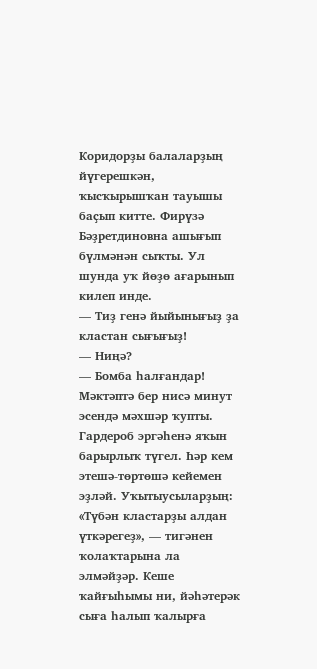Коридорҙы балаларҙың йүгерешкән, ҡысҡырышҡан тауышы баҫып китте. Фирүзә Бәҙретдиновна ашығып бүлмәнән сыҡты. Ул шунда уҡ йөҙө ағарынып килеп инде.
— Тиҙ генә йыйынығыҙ ҙа кластан сығығыҙ!
— Ниңә?
— Бомба һалғандар!
Мәктәптә бер нисә минут эсендә мәхшәр ҡупты. Гардероб эргәһенә яҡын барырлыҡ түгел. Һәр кем этешә-төртөшә кейемен эҙләй. Уҡытыусыларҙың: «Түбән кластарҙы алдан үткәрегеҙ», — тигәнен ҡолаҡтарына ла элмәйҙәр. Кеше ҡайғыһымы ни, йәһәтерәк сыға һалып ҡалырға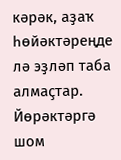кәрәк, аҙаҡ һөйәктәреңде лә эҙләп таба алмаҫтар.
Йөрәктәргә шом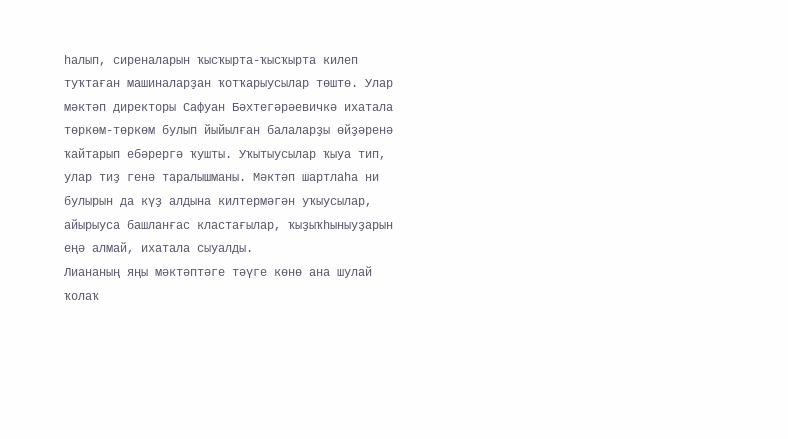һалып, сиреналарын ҡысҡырта-ҡысҡырта килеп туҡтаған машиналарҙан ҡотҡарыусылар төштө. Улар мәктәп директоры Сафуан Бәхтегәрәевичкә ихатала төркөм-төркөм булып йыйылған балаларҙы өйҙәренә ҡайтарып ебәрергә ҡушты. Уҡытыусылар ҡыуа тип, улар тиҙ генә таралышманы. Мәктәп шартлаһа ни булырын да күҙ алдына килтермәгән уҡыусылар, айырыуса башланғас кластағылар, ҡыҙыҡһыныуҙарын еңә алмай, ихатала сыуалды.
Лиананың яңы мәктәптәге тәүге көнө ана шулай ҡолаҡ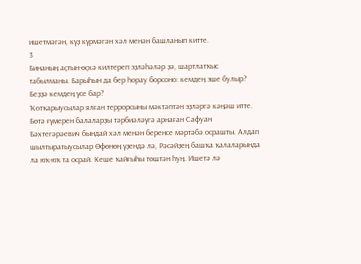ишетмәгән, күҙ күрмәгән хәл менән башланып китте.
3
Бинаның аҫтын-өҫкә килтереп эҙләһәләр ҙә, шартлатҡыс табылманы. Барыһын да бер һорау борсоно: кемдең эше булыр? Беҙҙә кемдең үсе бар?
Ҡотҡарыусылар ялған террорсыны мәктәптән эҙләргә кәңәш итте. Бөтә ғүмерен балаларҙы тәрбиәләүгә арнаған Сафуан Бәхтегәрәевич бындай хәл менән беренсе мәртәбә осрашты. Алдап шылтыратыусылар Өфөнөң үҙендә лә, Рәсәйҙең башҡа ҡалаларында ла юҡ-юҡ та осрай. Кеше ҡайғыһы төштән һуң. Ишетә лә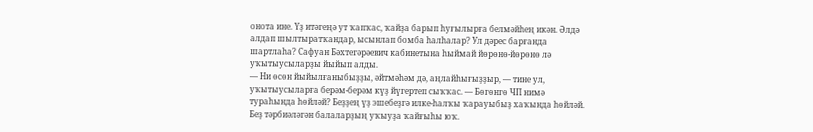онота ине. Үҙ итәгеңә ут ҡапҡас, ҡайҙа барып һуғылырға белмәйһең икән. Әлдә алдап шылтыратҡандар, ысынлап бомба һалһалар? Ул дәрес барғанда шартлаһа? Сафуан Бәхтегәрәевич кабинетына һыймай йөрөнө-йөрөнө лә уҡытыусыларҙы йыйып алды.
— Ни өсөн йыйылғаныбыҙҙы, әйтмәһәм дә, аңлайһығыҙҙыр, — тине ул, уҡытыусыларға берәм-берәм күҙ йүгертеп сыҡҡас. — Бөгөнгө ЧП нимә тураһында һөйләй? Беҙҙең үҙ эшебеҙгә илке-һалҡы ҡарауыбыҙ хаҡында һөйләй. Беҙ тәрбиәләгән балаларҙың уҡыуҙа ҡайғыһы юҡ.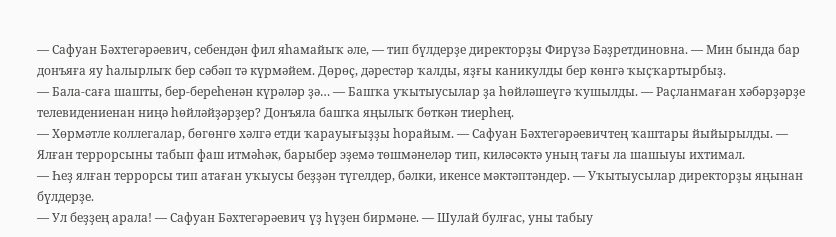— Сафуан Бәхтегәрәевич, себендән фил яһамайыҡ әле, — тип бүлдерҙе директорҙы Фирүзә Бәҙретдиновна. — Мин бында бар донъяға яу һалырлыҡ бер сәбәп тә күрмәйем. Дөрөҫ, дәрестәр ҡалды, яҙғы каникулды бер көнгә ҡыҫҡартырбыҙ.
— Бала-саға шашты, бер-береһенән күрәләр ҙә… — Башҡа уҡытыусылар ҙа һөйләшеүгә ҡушылды. — Раҫланмаған хәбәрҙәрҙе телевидениенан ниңә һөйләйҙәрҙер? Донъяла башҡа яңылыҡ бөткән тиерһең.
— Хөрмәтле коллегалар, бөгөнгө хәлгә етди ҡарауығыҙҙы һорайым. — Сафуан Бәхтегәрәевичтең ҡаштары йыйырылды. — Ялған террорсыны табып фаш итмәһәк, барыбер эҙемә төшмәнеләр тип, киләсәктә уның тағы ла шашыуы ихтимал.
— Һеҙ ялған террорсы тип атаған уҡыусы беҙҙән түгелдер, бәлки, икенсе мәктәптәндер. — Уҡытыусылар директорҙы яңынан бүлдерҙе.
— Ул беҙҙең арала! — Сафуан Бәхтегәрәевич үҙ һүҙен бирмәне. — Шулай булғас, уны табыу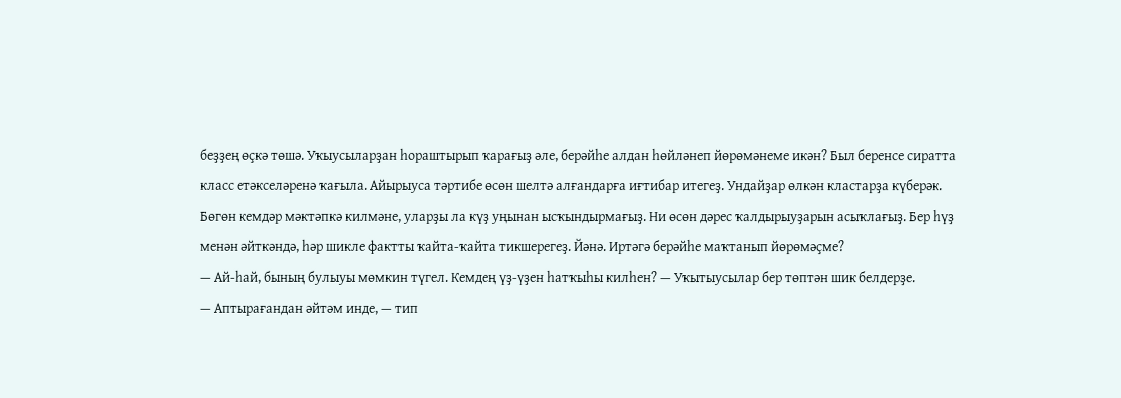беҙҙең өҫкә төшә. Уҡыусыларҙан һораштырып ҡарағыҙ әле, берәйһе алдан һөйләнеп йөрөмәнеме икән? Был беренсе сиратта класс етәкселәренә ҡағыла. Айырыуса тәртибе өсөн шелтә алғандарға иғтибар итегеҙ. Ундайҙар өлкән кластарҙа күберәк. Бөгөн кемдәр мәктәпкә килмәне, уларҙы ла күҙ уңынан ысҡындырмағыҙ. Ни өсөн дәрес ҡалдырыуҙарын асыҡлағыҙ. Бер һүҙ менән әйткәндә, һәр шикле фактты ҡайта-ҡайта тикшерегеҙ. Йәнә. Иртәгә берәйһе маҡтанып йөрөмәҫме?
— Ай-һай, бының булыуы мөмкин түгел. Кемдең үҙ-үҙен һатҡыһы килһен? — Уҡытыусылар бер төптән шик белдерҙе.
— Аптырағандан әйтәм инде, — тип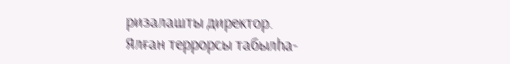ризалашты директор.
Ялған террорсы табылһа-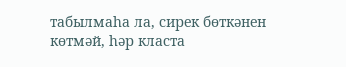табылмаһа ла, сирек бөткәнен көтмәй, һәр класта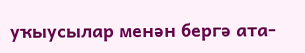уҡыусылар менән бергә ата-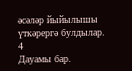әсәләр йыйылышы үткәрергә булдылар.
4
Дауамы бар.